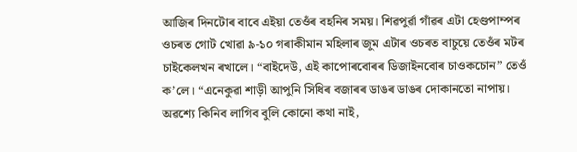আজিৰ দিনটোৰ বাবে এইয়া তেওঁৰ বহনিৰ সময়। শিৱপুৰ্ৱা গাঁৱৰ এটা হেণ্ডপাম্পৰ ওচৰত গোট খোৱা ৯-১০ গৰাকীমান মহিলাৰ জুম এটাৰ ওচৰত বাচুয়ে তেওঁৰ মটৰ চাইকেলখন ৰখালে। “বাইদেউ, এই কাপোৰবোৰৰ ডিজাইনবোৰ চাওকচোন” তেওঁ ক’লে। “এনেকুৱা শাড়ী আপুনি সিধিৰ বজাৰৰ ডাঙৰ ডাঙৰ দোকানতো নাপায়। অৱশ্যে কিনিব লাগিব বুলি কোনো কথা নাই,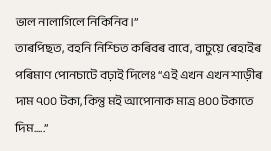ভাল নালাগিলে নিকিনিব।”
তাৰপিছত, বহনি নিশ্চিত কৰিবৰ বাবে, বাচুয়ে ৰেহাইৰ পৰিমাণ পোনচাটে বঢ়াই দিলেঃ “এই এখন এখন শাড়ীৰ দাম ৭০০ টকা, কিন্তু মই আপোনাক মাত্ৰ ৪০০ টকাতে দিম.....”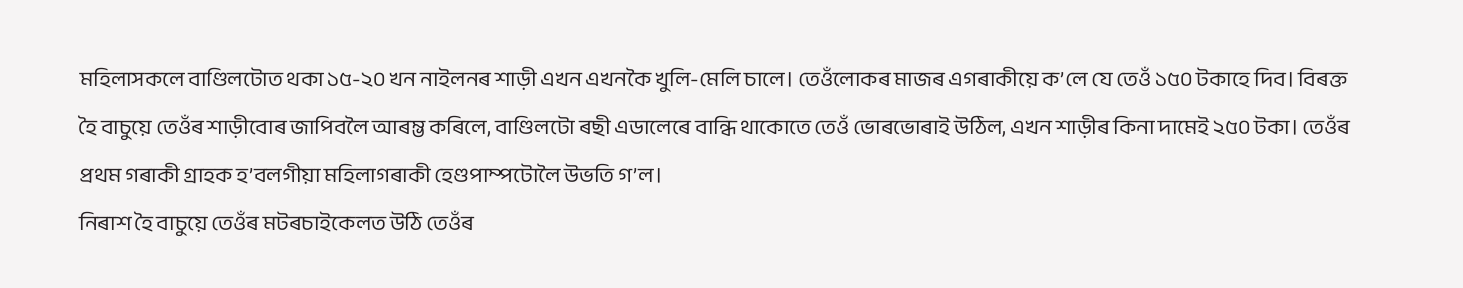মহিলাসকলে বাণ্ডিলটোত থকা ১৫-২০ খন নাইলনৰ শাড়ী এখন এখনকৈ খুলি-মেলি চালে। তেওঁলোকৰ মাজৰ এগৰাকীয়ে ক’লে যে তেওঁ ১৫০ টকাহে দিব। বিৰক্ত হৈ বাচুয়ে তেওঁৰ শাড়ীবোৰ জাপিবলৈ আৰম্ভ কৰিলে, বাণ্ডিলটো ৰছী এডালেৰে বান্ধি থাকোতে তেওঁ ভোৰভোৰাই উঠিল, এখন শাড়ীৰ কিনা দামেই ২৫০ টকা। তেওঁৰ প্ৰথম গৰাকী গ্ৰাহক হ’বলগীয়া মহিলাগৰাকী হেণ্ডপাম্পটোলৈ উভতি গ’ল।
নিৰাশ হৈ বাচুয়ে তেওঁৰ মটৰচাইকেলত উঠি তেওঁৰ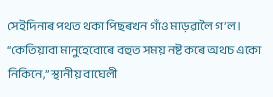সেইদিনাৰ পথত থকা পিছৰখন গাঁও মাড়ৱালৈ গ’ল। “কেতিয়াবা মানুহেবোৰে বহুত সময় নষ্ট কৰে অথচ একো নিকিনে,” স্থানীয় বাঘেলী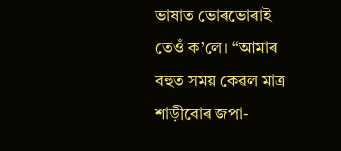ভাষাত ভোৰভোৰাই তেওঁ ক’লে। “আমাৰ বহুত সময় কেৱল মাত্ৰ শাড়ীবোৰ জপা-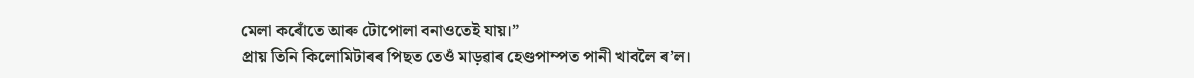মেলা কৰোঁতে আৰু টোপোলা বনাওতেই যায়।”
প্ৰায় তিনি কিলোমিটাৰৰ পিছত তেওঁ মাড়ৱাৰ হেণ্ডপাম্পত পানী খাবলৈ ৰ’ল।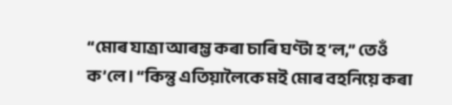“মোৰ যাত্ৰা আৰম্ভ কৰা চাৰি ঘণ্টা হ’ল,” তেওঁ ক’লে। “কিন্তু এতিয়ালৈকে মই মোৰ বহনিয়ে কৰা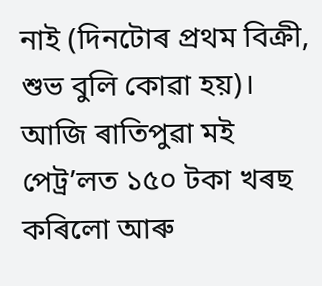নাই (দিনটোৰ প্ৰথম বিক্ৰী, শুভ বুলি কোৱা হয়)। আজি ৰাতিপুৱা মই পেট্ৰ’লত ১৫০ টকা খৰছ কৰিলো আৰু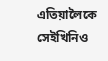এতিয়ালৈকে সেইখিনিও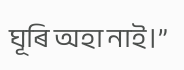ঘূৰি অহা নাই।”